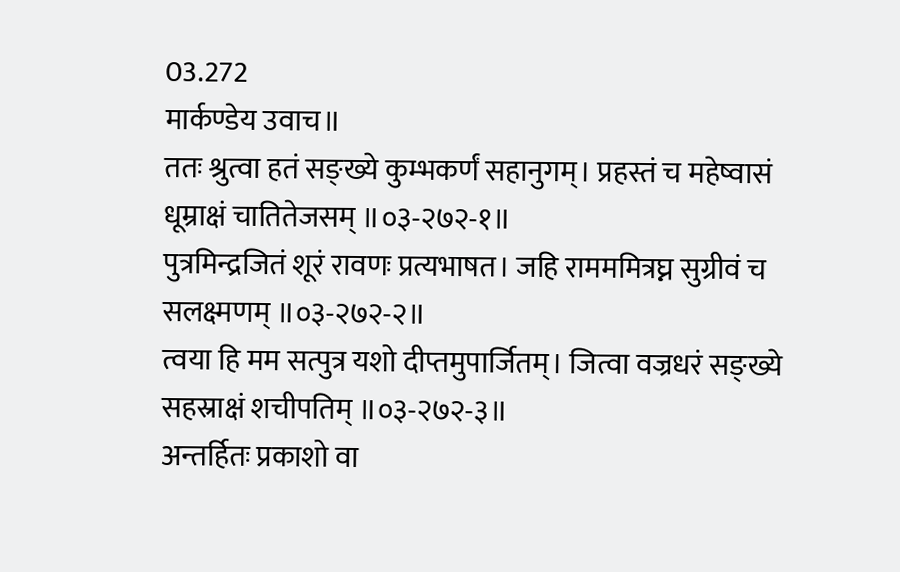03.272
मार्कण्डेय उवाच॥
ततः श्रुत्वा हतं सङ्ख्ये कुम्भकर्णं सहानुगम्। प्रहस्तं च महेष्वासं धूम्राक्षं चातितेजसम् ॥०३-२७२-१॥
पुत्रमिन्द्रजितं शूरं रावणः प्रत्यभाषत। जहि रामममित्रघ्न सुग्रीवं च सलक्ष्मणम् ॥०३-२७२-२॥
त्वया हि मम सत्पुत्र यशो दीप्तमुपार्जितम्। जित्वा वज्रधरं सङ्ख्ये सहस्राक्षं शचीपतिम् ॥०३-२७२-३॥
अन्तर्हितः प्रकाशो वा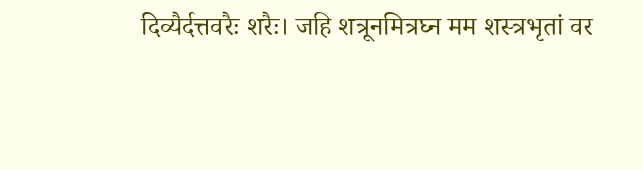दिव्यैर्दत्तवरैः शरैः। जहि शत्रूनमित्रघ्न मम शस्त्रभृतां वर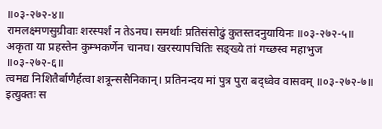॥०३-२७२-४॥
रामलक्ष्मणसुग्रीवाः शरस्पर्शं न तेऽनघ। समर्थाः प्रतिसंसोढुं कुतस्तदनुयायिनः ॥०३-२७२-५॥
अकृता या प्रहस्तेन कुम्भकर्णेन चानघ। खरस्यापचितिः सङ्ख्ये तां गच्छस्व महाभुज ॥०३-२७२-६॥
त्वमद्य निशितैर्बाणैर्हत्वा शत्रून्ससैनिकान्। प्रतिनन्दय मां पुत्र पुरा बद्ध्वेव वासवम् ॥०३-२७२-७॥
इत्युक्तः स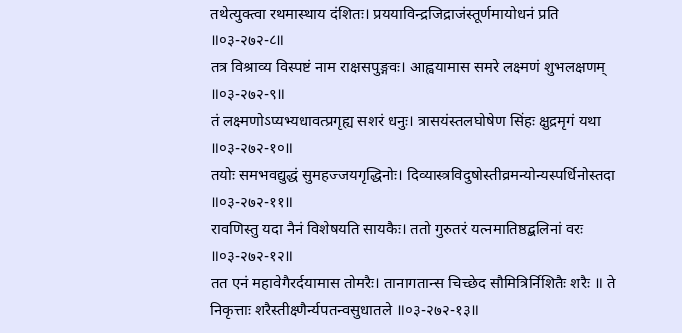तथेत्युक्त्वा रथमास्थाय दंशितः। प्रययाविन्द्रजिद्राजंस्तूर्णमायोधनं प्रति ॥०३-२७२-८॥
तत्र विश्राव्य विस्पष्टं नाम राक्षसपुङ्गवः। आह्वयामास समरे लक्ष्मणं शुभलक्षणम् ॥०३-२७२-९॥
तं लक्ष्मणोऽप्यभ्यधावत्प्रगृह्य सशरं धनुः। त्रासयंस्तलघोषेण सिंहः क्षुद्रमृगं यथा ॥०३-२७२-१०॥
तयोः समभवद्युद्धं सुमहज्जयगृद्धिनोः। दिव्यास्त्रविदुषोस्तीव्रमन्योन्यस्पर्धिनोस्तदा ॥०३-२७२-११॥
रावणिस्तु यदा नैनं विशेषयति सायकैः। ततो गुरुतरं यत्नमातिष्ठद्बलिनां वरः ॥०३-२७२-१२॥
तत एनं महावेगैरर्दयामास तोमरैः। तानागतान्स चिच्छेद सौमित्रिर्निशितैः शरैः ॥ ते निकृत्ताः शरैस्तीक्ष्णैर्न्यपतन्वसुधातले ॥०३-२७२-१३॥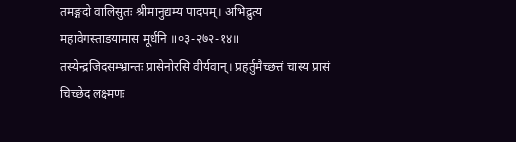तमङ्गदो वालिसुतः श्रीमानुद्यम्य पादपम्। अभिद्रुत्य महावेगस्ताडयामास मूर्धनि ॥०३-२७२-१४॥
तस्येन्द्रजिदसम्भ्रान्तः प्रासेनोरसि वीर्यवान्। प्रहर्तुमैच्छत्तं चास्य प्रासं चिच्छेद लक्ष्मणः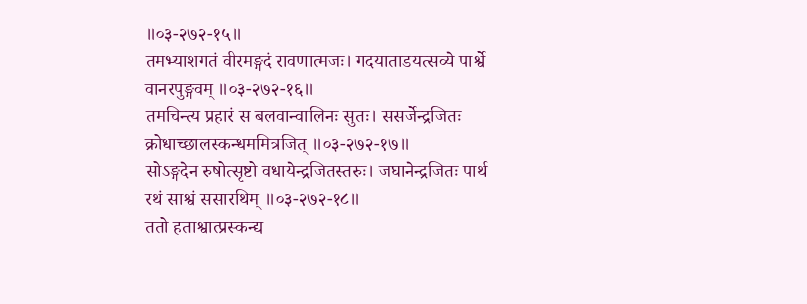॥०३-२७२-१५॥
तमभ्याशगतं वीरमङ्गदं रावणात्मजः। गदयाताडयत्सव्ये पार्श्वे वानरपुङ्गवम् ॥०३-२७२-१६॥
तमचिन्त्य प्रहारं स बलवान्वालिनः सुतः। ससर्जेन्द्रजितः क्रोधाच्छालस्कन्धममित्रजित् ॥०३-२७२-१७॥
सोऽङ्गदेन रुषोत्सृष्टो वधायेन्द्रजितस्तरुः। जघानेन्द्रजितः पार्थ रथं साश्वं ससारथिम् ॥०३-२७२-१८॥
ततो हताश्वात्प्रस्कन्द्य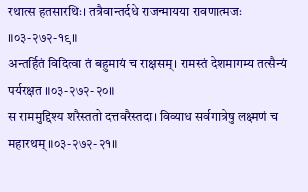रथात्स हतसारथिः। तत्रैवान्तर्दधे राजन्मायया रावणात्मजः ॥०३-२७२-१९॥
अन्तर्हितं विदित्वा तं बहुमायं च राक्षसम्। रामस्तं देशमागम्य तत्सैन्यं पर्यरक्षत ॥०३-२७२-२०॥
स राममुद्दिश्य शरैस्ततो दत्तवरैस्तदा। विव्याध सर्वगात्रेषु लक्ष्मणं च महारथम् ॥०३-२७२-२१॥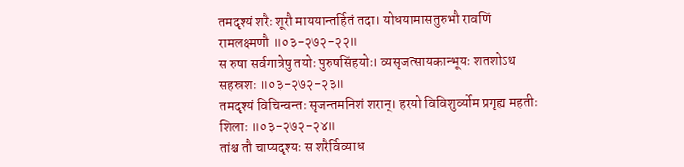तमदृश्यं शरैः शूरौ माययान्तर्हितं तदा। योधयामासतुरुभौ रावणिं रामलक्ष्मणौ ॥०३-२७२-२२॥
स रुषा सर्वगात्रेषु तयोः पुरुषसिंहयोः। व्यसृजत्सायकान्भूयः शतशोऽथ सहस्रशः ॥०३-२७२-२३॥
तमदृश्यं विचिन्वन्तः सृजन्तमनिशं शरान्। हरयो विविशुर्व्योम प्रगृह्य महतीः शिलाः ॥०३-२७२-२४॥
तांश्च तौ चाप्यदृश्यः स शरैर्विव्याध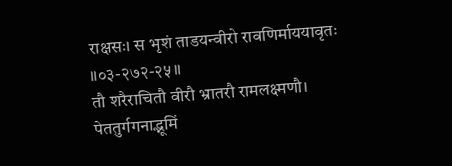राक्षसः। स भृशं ताडयन्वीरो रावणिर्माययावृतः ॥०३-२७२-२५॥
तौ शरैराचितौ वीरौ भ्रातरौ रामलक्ष्मणौ। पेततुर्गगनाद्भूमिं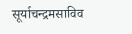सूर्याचन्द्रमसाविव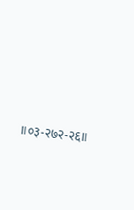॥०३-२७२-२६॥